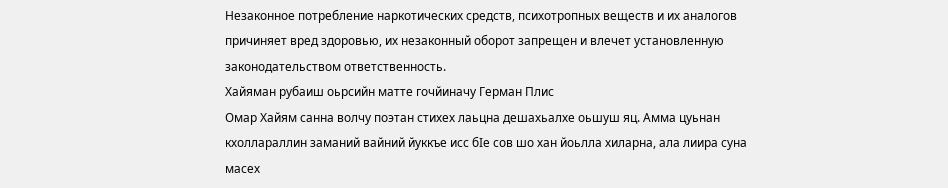Незаконное потребление наркотических средств, психотропных веществ и их аналогов причиняет вред здоровью, их незаконный оборот запрещен и влечет установленную законодательством ответственность.
Хайяман рубаиш оьрсийн матте гочйиначу Герман Плис
Омар Хайям санна волчу поэтан стихех лаьцна дешахьалхе оьшуш яц. Амма цуьнан кхоллараллин заманий вайний йуккъе исс бIе сов шо хан йоьлла хиларна, ала лиира суна масех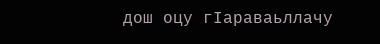дош оцу гIараваьллачу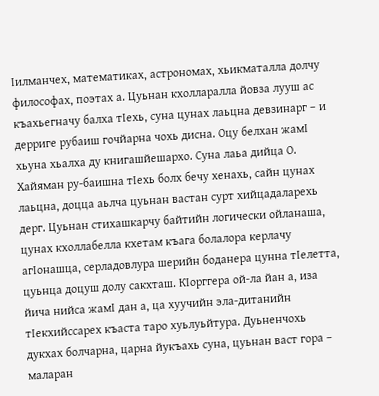Iилманчех, математиках, астрономах, хьикматалла долчу философах, поэтах а. Цуьнан кхолларалла йовза лууш ас къахьегначу балха тIехь, суна цунах лаьцна девзинарг – и дерриге рубаиш гочйарна чохь дисна. Оцу белхан жамI хьуна хьалха ду книгашйешархо. Суна лаьа дийца О. Хайяман ру-баишна тIехь болх бечу хенахь, сайн цунах лаьцна, доцца аьлча цуьнан вастан сурт хийцадаларехь дерг. Цуьнан стихашкарчу байтийн логически ойланаша, цунах кхоллабелла кхетам къага болалора керлачу агIонашца, серладовлура шерийн боданера цунна тIелетта, цуьнца доцуш долу сакхташ. КIорггера ой-ла йан а, иза йича нийса жамI дан а, ца хуучийн эла-дитанийн тIекхийссарех къаста таро хуьлуьйтура. Дуьненчохь дукхах болчарна, царна йукъахь суна, цуьнан васт гора – маларан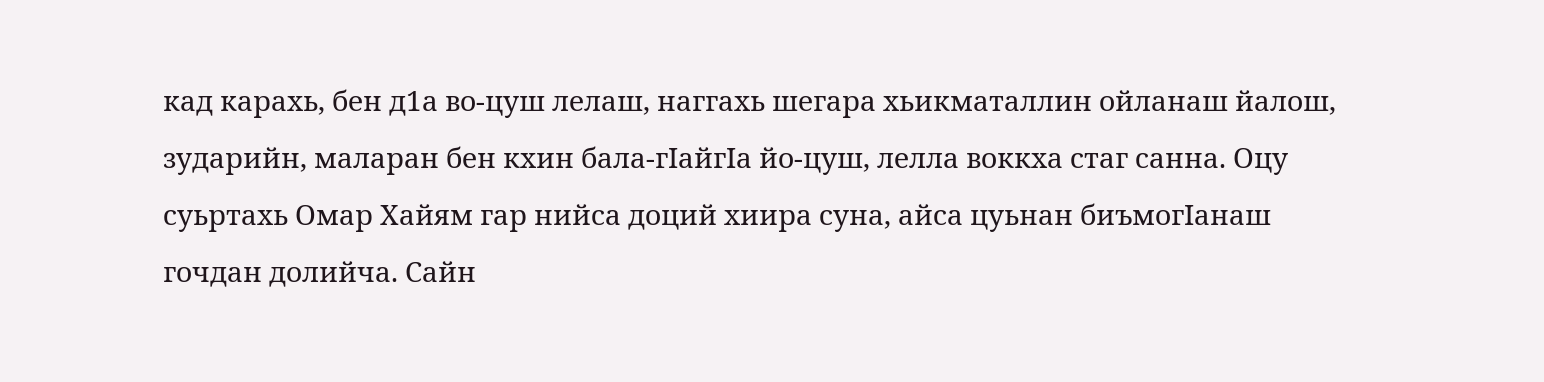кад карахь, бен д1а во-цуш лелаш, наггахь шегара хьикматаллин ойланаш йалош, зударийн, маларан бен кхин бала-гIайгIа йо-цуш, лелла воккха стаг санна. Оцу суьртахь Омар Хайям гар нийса доций хиира суна, айса цуьнан биъмогIанаш гочдан долийча. Сайн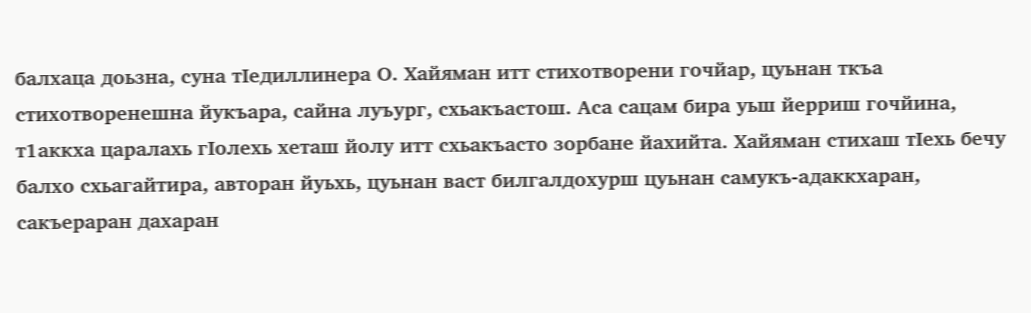балхаца доьзна, суна тIедиллинера О. Хайяман итт стихотворени гочйар, цуьнан ткъа стихотворенешна йукъара, сайна луъург, схьакъастош. Аса сацам бира уьш йерриш гочйина, т1аккха царалахь гIолехь хеташ йолу итт схьакъасто зорбане йахийта. Хайяман стихаш тIехь бечу балхо схьагайтира, авторан йуьхь, цуьнан васт билгалдохурш цуьнан самукъ-адаккхаран, сакъераран дахаран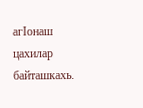агIонаш цахилар байташкахь.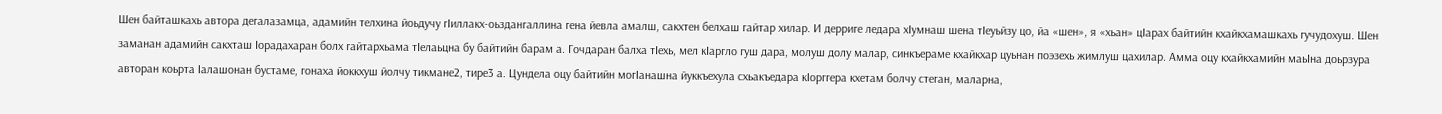Шен байташкахь автора дегалазамца, адамийн телхина йоьдучу гIиллакх-оьздангаллина гена йевла амалш, сакхтен белхаш гайтар хилар. И дерриге ледара хIумнаш шена тIеуьйзу цо, йа «шен», я «хьан» цIарах байтийн кхайкхамашкахь гучудохуш. Шен заманан адамийн сакхташ Iорадахаран болх гайтархьама тIелаьцна бу байтийн барам а. Гочдаран балха тIехь, мел кIаргло гуш дара, молуш долу малар, синкъераме кхайкхар цуьнан поэзехь жимлуш цахилар. Амма оцу кхайкхамийн маьIна доьрзура авторан коьрта Iалашонан бустаме, гонаха йоккхуш йолчу тикмане2, тире3 а. Цундела оцу байтийн могIанашна йуккъехула схьакъедара кIорггера кхетам болчу стеган, маларна,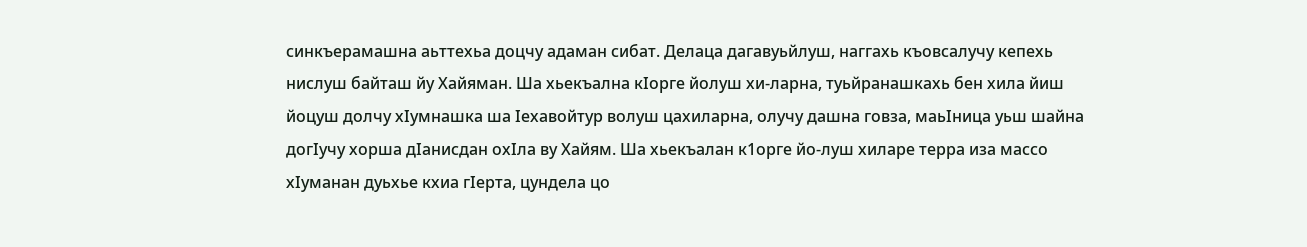синкъерамашна аьттехьа доцчу адаман сибат. Делаца дагавуьйлуш, наггахь къовсалучу кепехь нислуш байташ йу Хайяман. Ша хьекъална кIорге йолуш хи-ларна, туьйранашкахь бен хила йиш йоцуш долчу хIумнашка ша Iехавойтур волуш цахиларна, олучу дашна говза, маьIница уьш шайна догIучу хорша дIанисдан охIла ву Хайям. Ша хьекъалан к1орге йо-луш хиларе терра иза массо хIуманан дуьхье кхиа гIерта, цундела цо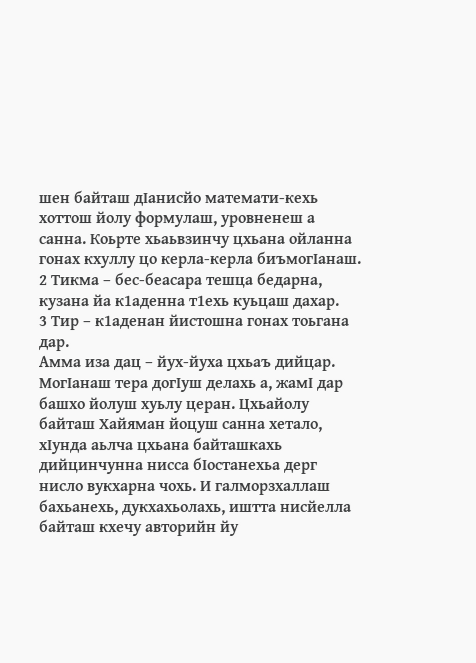шен байташ дIанисйо математи-кехь хоттош йолу формулаш, уровненеш а санна. Коьрте хьаьвзинчу цхьана ойланна гонах кхуллу цо керла-керла биъмогIанаш.
2 Тикма – бес-беасара тешца бедарна, кузана йа к1аденна т1ехь куьцаш дахар.
3 Тир – к1аденан йистошна гонах тоьгана дар.
Амма иза дац – йух-йуха цхьаъ дийцар. МогIанаш тера догIуш делахь а, жамI дар башхо йолуш хуьлу церан. Цхьайолу байташ Хайяман йоцуш санна хетало, хIунда аьлча цхьана байташкахь дийцинчунна нисса бIостанехьа дерг нисло вукхарна чохь. И галморзхаллаш бахьанехь, дукхахьолахь, иштта нисйелла байташ кхечу авторийн йу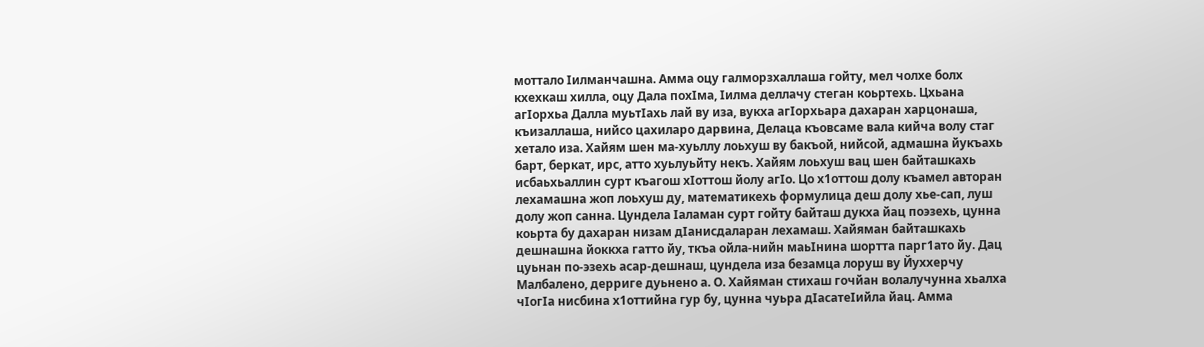моттало Iилманчашна. Амма оцу галморзхаллаша гойту, мел чолхе болх кхехкаш хилла, оцу Дала похIма, Iилма деллачу стеган коьртехь. Цхьана агIорхьа Далла муьтIахь лай ву иза, вукха агIорхьара дахаран харцонаша, къизаллаша, нийсо цахиларо дарвина, Делаца къовсаме вала кийча волу стаг хетало иза. Хайям шен ма-хуьллу лоьхуш ву бакъой, нийсой, адмашна йукъахь барт, беркат, ирс, атто хуьлуьйту некъ. Хайям лоьхуш вац шен байташкахь исбаьхьаллин сурт къагош хIоттош йолу агIо. Цо х1оттош долу къамел авторан лехамашна жоп лоьхуш ду, математикехь формулица деш долу хье-сап, луш долу жоп санна. Цундела Iаламан сурт гойту байташ дукха йац поэзехь, цунна коьрта бу дахаран низам дIанисдаларан лехамаш. Хайяман байташкахь дешнашна йоккха гатто йу, ткъа ойла-нийн маьIнина шортта парг1ато йу. Дац цуьнан по-эзехь асар-дешнаш, цундела иза безамца лоруш ву Йуххерчу Малбалено, дерриге дуьнено а. О. Хайяман стихаш гочйан волалучунна хьалха чIогIа нисбина х1оттийна гур бу, цунна чуьра дIасатеIийла йац. Амма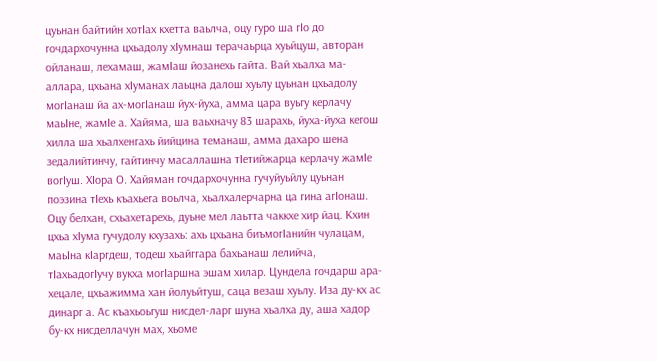цуьнан байтийн хотIах кхетта ваьлча, оцу гуро ша гIо до гочдархочунна цхьадолу хIумнаш терачаьрца хуьйцуш, авторан ойланаш, лехамаш, жамIаш йозанехь гайта. Вай хьалха ма-аллара, цхьана хIуманах лаьцна далош хуьлу цуьнан цхьадолу могIанаш йа ах-могIанаш йух-йуха, амма цара вуьгу керлачу маьIне, жамIе а. Хайяма, ша ваьхначу 83 шарахь, йуха-йуха кегош хилла ша хьалхенгахь йийцина теманаш, амма дахаро шена зедалийтинчу, гайтинчу масаллашна тIетийжарца керлачу жамIе вогIуш. ХIора О. Хайяман гочдархочунна гучуйуьйлу цуьнан поэзина тIехь къахьега воьлча, хьалхалерчарна ца гина агIонаш. Оцу белхан, схьахетарехь, дуьне мел лаьтта чаккхе хир йац. Кхин цхьа хIума гучудолу кхузахь: ахь цхьана биъмогIанийн чулацам, маьIна кIаргдеш, тодеш хьайггара бахьанаш лелийча, тIахьадогIучу вукха могIаршна эшам хилар. Цундела гочдарш ара-хецале, цхьажимма хан йолуьйтуш, саца везаш хуьлу. Иза ду-кх ас динарг а. Ас къахьоьгуш нисдел-ларг шуна хьалха ду, аша хадор бу-кх нисделлачун мах, хьоме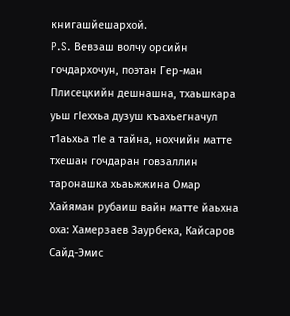книгашйешархой.
P.S. Вевзаш волчу орсийн гочдархочун, поэтан Гер-ман Плисецкийн дешнашна, тхаьшкара уьш гIеххьа дузуш къахьегначул т1аьхьа тIе а тайна, нохчийн матте тхешан гочдаран говзаллин таронашка хьаьжжина Омар Хайяман рубаиш вайн матте йаьхна оха: Хамерзаев Заурбека, Кайсаров Сайд-Эмис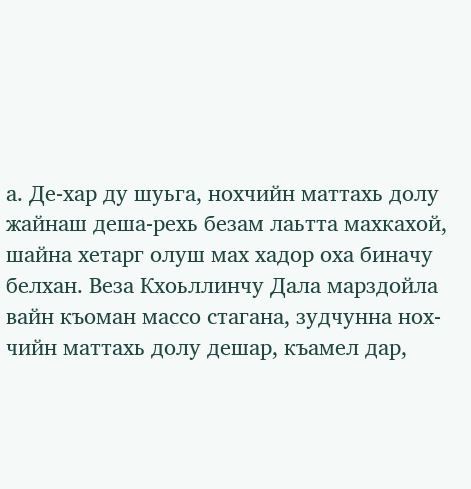а. Де-хар ду шуьга, нохчийн маттахь долу жайнаш деша-рехь безам лаьтта махкахой, шайна хетарг олуш мах хадор оха биначу белхан. Веза Кхоьллинчу Дала марздойла вайн къоман массо стагана, зудчунна нох-чийн маттахь долу дешар, къамел дар,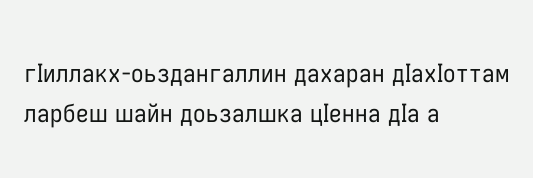гIиллакх-оьздангаллин дахаран дIахIоттам ларбеш шайн доьзалшка цIенна дIа а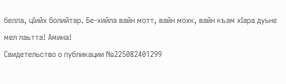белла, цIийх болийтар. Бе-хийла вайн мотт, вайн мохк, вайн къам хIара дуьне мел лаьтта! Амина!
Свидетельство о публикации №225082401299